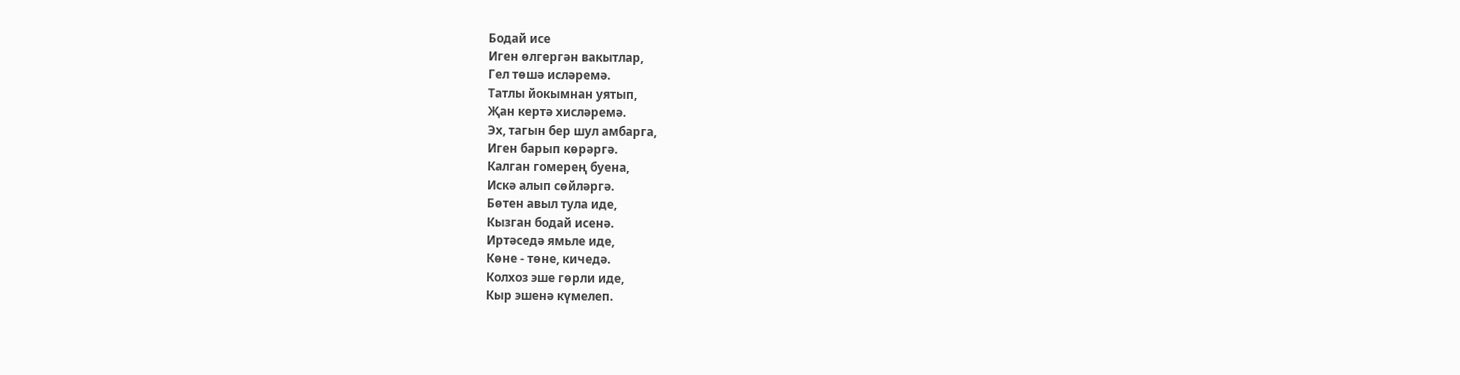Бодай исе
Иген өлгергән вакытлар,
Гел төшә исләремә.
Татлы йокымнан уятып,
Җан кертә хисләремә.
Эх, тагын бер шул амбарга,
Иген барып көрәргә.
Калган гомерең буена,
Искә алып сөйләргә.
Бөтен авыл тула иде,
Кызган бодай исенә.
Иртәседә ямьле иде,
Көне - төне, кичедә.
Колхоз эше гөрли иде,
Кыр эшенә күмелеп.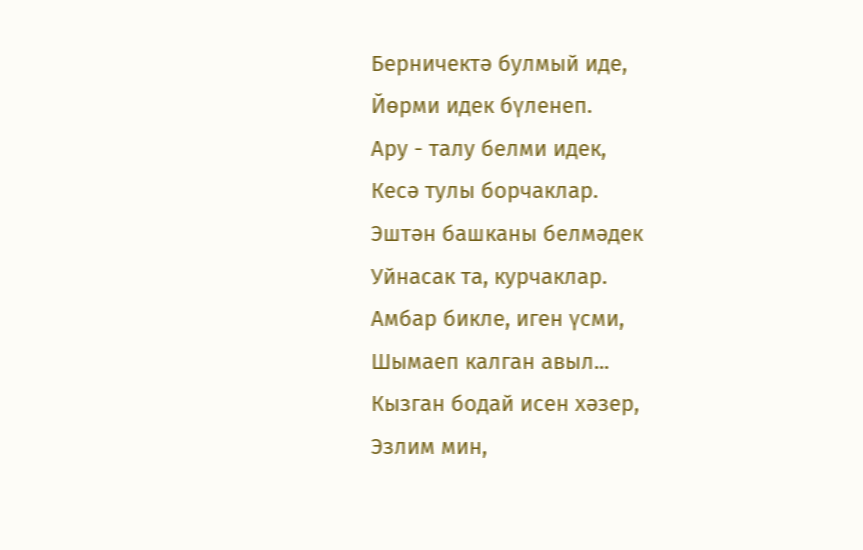Берничектә булмый иде,
Йөрми идек бүленеп.
Ару - талу белми идек,
Кесә тулы борчаклар.
Эштән башканы белмәдек
Уйнасак та, курчаклар.
Амбар бикле, иген үсми,
Шымаеп калган авыл...
Кызган бодай исен хәзер,
Эзлим мин,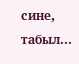сине, табыл...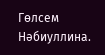Гөлсем Нәбиуллина.